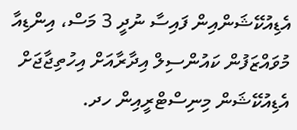އެޑިއުކޭޝަންއިން ފައިސާ ނުދީ 3 މަސް، އިންޑިއާ މުވައްޒަފުން ކައުންސިލް އިދާރާއަށް އިހުތިޖާޖަށް
އެޑިއުކޭޝަން މިނިސްޓްރީއިން ހދ.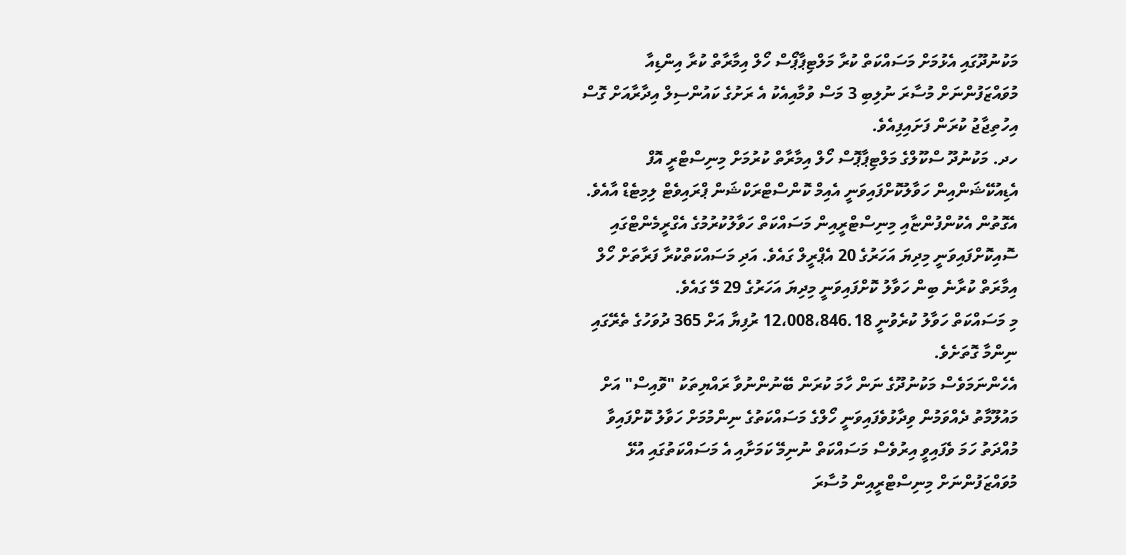މަކުނުދޫގައި އެޅުމަށް މަސައްކަތް ކުރާ މަލްޓިޕާޕޯސް ހޯލް އިމާރާތް ކުރާ އިންޑިއާ މުވައްޒަފުންނަށް މުސާރަ ނުލިބި 3 މަސް ވުމާއިއެކު އެ ރަށުގެ ކައުންސިލް އިދާރާއަށް ގޮސް އިހުތިޖާޖު ކުރަން ފަށައިފިއެވެ.
ހދ. މަކުނުދޫ ސްކޫލްގެ މަލްޓިޕާޕޮސް ހޯލް އިމާރާތް ކުރުމަށް މިނިސްޓްރީ އޮފް އެޑިއުކޭޝަންއިން ހަވާލުކޮށްފައިވަނީ އެއިމް ކޮންސްޓްރަކްޝަން ޕްރައިވެޓް ލިމިޓެޑް އާއެވެ.
އެގޮތުން އެކުންފުންޏާއި މިނިސްޓްރީއިން މަސައްކަތް ހަވާލުކުރުމުގެ އެގްރީމެންޓްގައި ސޮއިކޮށްފައިވަނީ މިދިޔަ އަހަރުގެ 20 އެޕްރީލް ގައެވެ. އަދި މަސައްކަތްކުރާ ފަރާތަށް ހޯލް އިމާރަތް ކުރާނެ ބިން ހަވާލު ކޮށްފައިވަނީ މިދިޔަ އަހަރުގެ 29 މޭ ގައެވެ.
މި މަސައްކަތް ހަވާލު ކުރެވުނީ 12،008،846.18 ރުފިޔާ އަށް 365 ދުވަހުގެ ތެރޭގައި ނިންމާ ގޮތަށެވެ.
އެހެންނަމަވެސް މަކުނުދޫގެ ނަން ހާމަ ކުރަން ބޭނުންނުވާ ރައްޔިތަކު "ވޮއިސް" އަށް މައުލޫމާތު ދެއްވަމުން ވިދާޅުވެފައިވަނީ ހޯލްގެ މަސައްކަތުގެ ނިންމުމަށް ހަވާލު ކޮށްފައިވާ މުއްދަތު ހަމަ ވެފައިވީ އިރުވެސް މަސައްކަތް ނުނިމޭ ކަމަށާއި އެ މަސައްކަތުގައި އުޅޭ މުވައްޒަފުންނަށް މިނިސްޓްރީއިން މުސާރަ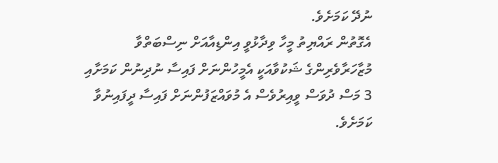ނުދޭ ކަމަށެވެ.
އެގޮތުން ރައްޔިތު މީހާ ވިދާޅުވީ އިންޑިއާއަށް ނިސްބަތްވާ މުޒާހަރާވެރިންގެ ޝަކުވާއަކީ އެމީހުންނަށް ފައިސާ ނުދިނުން ކަމަށާއި 3 މަސް ދުވަސް ވީއިރުވެސް އެ މުވައްޒަފުންނަށް ފައިސާ ދީފައިނުވާ ކަމަށެވެ.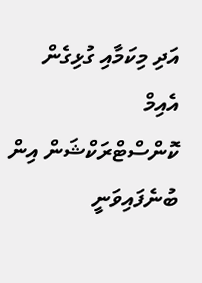އަދި މިކަމާއި ގުޅިގެން އެއިމް ކޮންސްޓްރަކްޝަން އިން ބުނެފައިވަނީ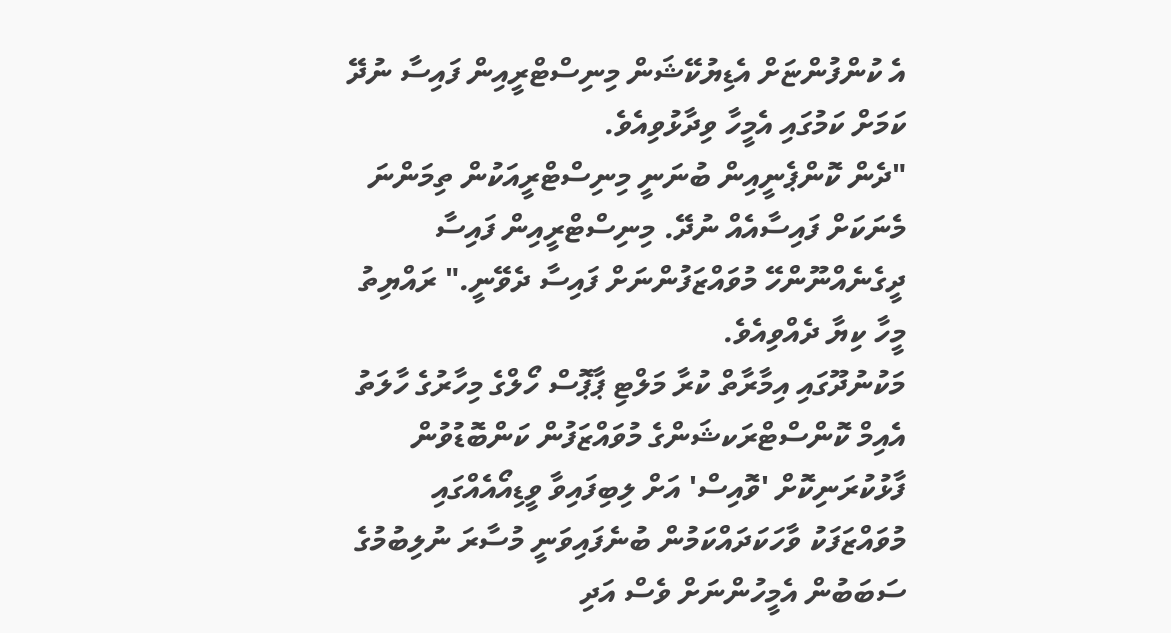އެ ކުންފުންޏަށް އެޑިޔުކޭޝަން މިނިސްޓްރީއިން ފައިސާ ނުދޭ ކަމަށް ކަމުގައި އެމީހާ ވިދާޅުވިއެވެ.
"ދެން ކޮންޕެނީއިން ބުނަނީ މިނިސްޓްރީއަކުން ތިމަންނަ މެނަކަށް ފައިސާއެއް ނުދޭ. މިނިސްޓްރީއިން ފައިސާ ދީގެނެއްނޫންހޭ މުވައްޒަފުންނަށް ފައިސާ ދެވޭނީ." ރައްޔިތު މީހާ ކިޔާ ދެއްވިއެވެ.
މަކުނުދޫގައި އިމާރާތް ކުރާ މަލްޓި ޕާޕޮސް ހޯލްގެ މިހާރުގެ ހާލަތު
އެއިމް ކޮންސްޓްރަކޝަންގެ މުވައްޒަފުން ކަންބޮޑުވުން ފާޅުކުރަނިކޮށް 'ވޮއިސް' އަށް ލިބިފައިވާ ވީޑިއޯއެއްގައި މުވައްޒަފަކު ވާހަކަދައްކަމުން ބުނެފައިވަނީ މުސާރަ ނުލިބުމުގެ ސަބަބުން އެމީހުންނަށް ވެސް އަދި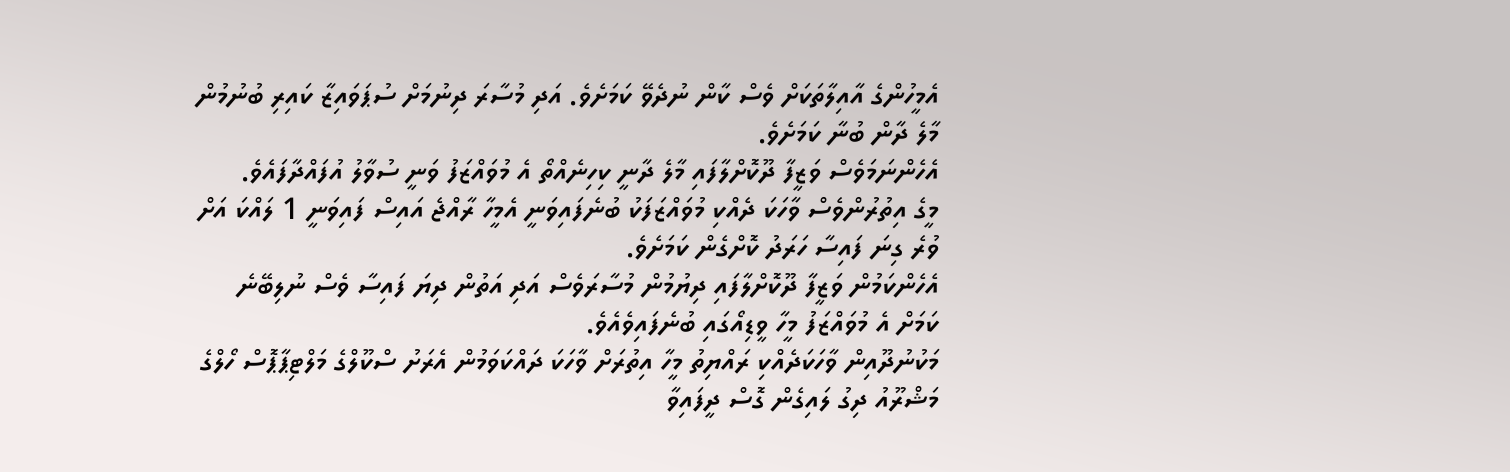އެމީހުންގެ އާއިލާތަކަށް ވެސް ކާން ނުދެވޭ ކަމަށެވެ. އަދި މުސާރަ ދިނުމަށް ސުޕަވައިޒާ ކައިރި ބުނުމުން މާލެ ދާން ބުނާ ކަމަށެވެ.
އެހެންނަމަވެސް ވަޒީފާ ދޫކޮށްލާފައި މާލެ ދާނީ ކިހިނެއްތޯ އެ މުވައްޒަފު ވަނީ ސުވާލު އުފައްދާފައެވެ.
މީގެ އިތުރުންވެސް ވާހަކަ ދެއްކި މުވައްޒަފަކު ބުނެފައިވަނީ އެމީހާ ރާއްޖެ އައިސް ފައިވަނީ 1 ލައްކަ އަށް ވުރެ ގިނަ ފައިސާ ހަރަދު ކޮށްގެން ކަމަށެވެ.
އެހެންކަމުން ވަޒީފާ ދޫކޮށްލާފައި ދިޔުމުން މުސާރަވެސް އަދި އަތުން ދިޔަ ފައިސާ ވެސް ނުލިބޭނެ ކަމަށް އެ މުވައްޒަފު މީހާ ވީޑިއޯގައި ބުނެފައިވެއެވެ.
މަކުނުދޫއިން ވާހަކަދެއްކި ރައްޔިތު މީހާ އިތުރަށް ވާހަކަ ދައްކަވަމުން އެރަށު ސްކޫލްގެ މަލްޓިޕާޕޮސް ހޯލްގެ މަޝްރޫއު ދިގު ލައިގެން ގޮސް ދީފައިވާ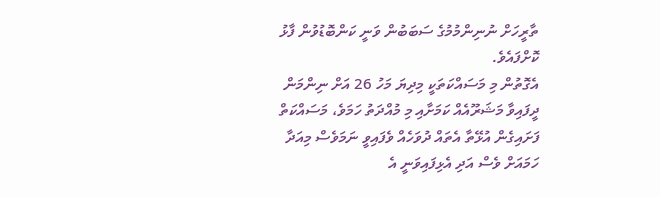ތާރީހަށް ނުނިންމުމުގެ ސަބަބުން ވަނީ ކަންބޮޑުވުން ފާޅު ކޮށްފައެވެ.
އެގޮތުން މި މަސައްކަތަކީ މިދިޔަ މަހު 26 އަށް ނިންމަން ދީފައިވާ މަޝަރޫއެއް ކަމަށާއި މި މުއްދަތު ހަމަވެ، މަސައްކަތް ފަށައިގެން އުޅޭތާ އެތައް ދުވަހެއް ވެފައިވީ ނަމަވެސް މިއަދާ ހަމައަށް ވެސް އަދި އެޅިފައިވަނީ އެ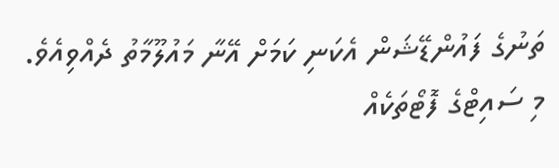ތަނުގެ ފައުންޑޭޝަން އެކަނި ކަމަށް އޭނާ މައުލޫމާތު ދެއްވިއެވެ.
މި ސައިޓްގެ ފޮޓޯތަކެއް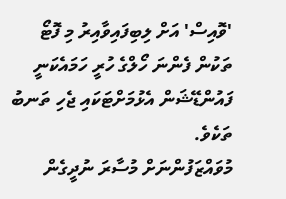'ވޮއިސް' އަށް ލިބިފައިވާއިރު މި ފޮޓޯ ތަކުން ފެންނަ ހޯލްގެ ހުރީ ހަމައެކަނީ ފައުންޑޭޝަން އެޅުމަށްޓަކައި ޖެހި ތަނބު ތަކެވެ.
މުވައްޒަފުންނަށް މުސާރަ ނުދީގެން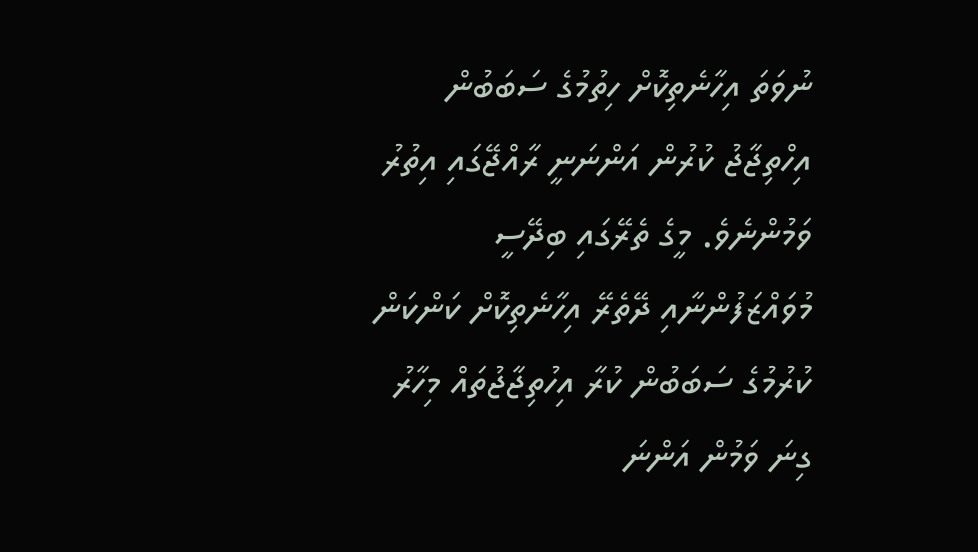ނުވަތަ އިހާނެތިކޮށް ހިތުމުގެ ސަބަބުން އިހްތިޖާޖު ކުރުން އަންނަނީ ރާއްޖޭގައި އިތުރު ވަމުންނެވެ. މީގެ ތެރޭގައި ބިދޭސީ މުވައްޒަފުންނާއި ދޭތެރޭ އިހާނެތިކޮށް ކަންކަން ކުރުމުގެ ސަބަބުން ކުރާ އިހުތިޖާޖުތައް މިހާރު ގިނަ ވަމުން އަންނަ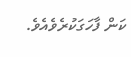ކަން ފާހަގަކުރެވެއެވެ.